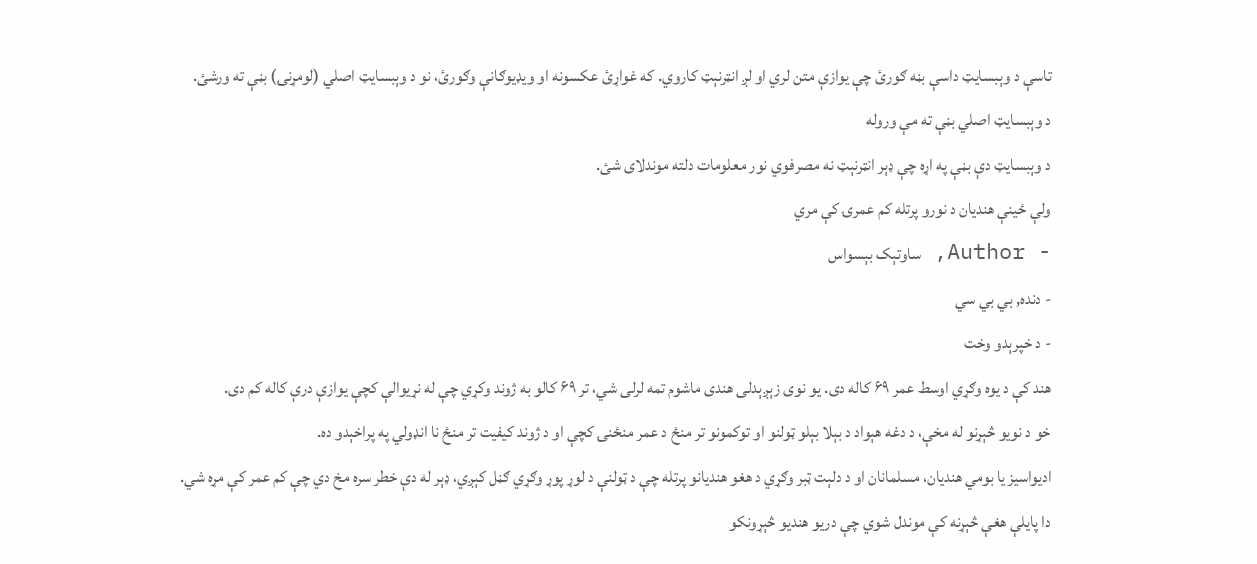تاسې د وېبسایټ داسې بڼه ګورئ چې یوازې متن لري او لږ انټرنېټ کاروي. که غواړئ عکسونه او ویډیوګانې وګورئ، نو د وېبسایټ اصلي (لومړنۍ) بڼې ته ورشئ.
د وېبسایټ اصلي بڼې ته مې وروله
د وېبسایټ دې بڼې په اړه چې ډېر انټرنېټ نه مصرفوي نور معلومات دلته موندلای شئ.
ولې ځینې هندیان د نورو پرتله کم عمرۍ کې مري
- Author, ساوتېک بېسواس
- دنده, بي بي سي
- د خپرېدو وخت
هند کې د یوه وګړي اوسط عمر ۶۹ کاله دی. یو نوی زېږېدلی هندی ماشوم تمه لرلی شي، تر ۶۹ کالو به ژوند وکړي چې له نړیوالې کچې یوازې درې کاله کم دی.
خو د نویو څېړنو له مخې، د دغه هېواد د بېلا بېلو ټولنو او توکمونو تر منځ د عمر منځنۍ کچې او د ژوند کیفیت تر منځ نا انډولي په پراخېدو ده.
ادیواسیز یا بومي هندیان، مسلمانان او د دلېت ټبر وګړي د هغو هندیانو پرتله چې د ټولنې د لوړ پوړ وګړي ګڼل کېږي، ډېر له دې خطر سره مخ دي چې کم عمر کې مړه شي.
دا پایلې هغې څېړنه کې موندل شوي چې دریو هندیو څېړونکو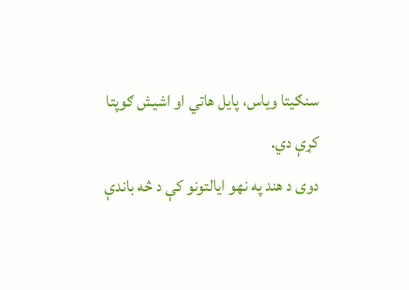سنګیتا ویاس، پایل هاتي او اشیش ګوپتا کړې دي.
دوی د هند په نهو ایالتونو کې د څه باندې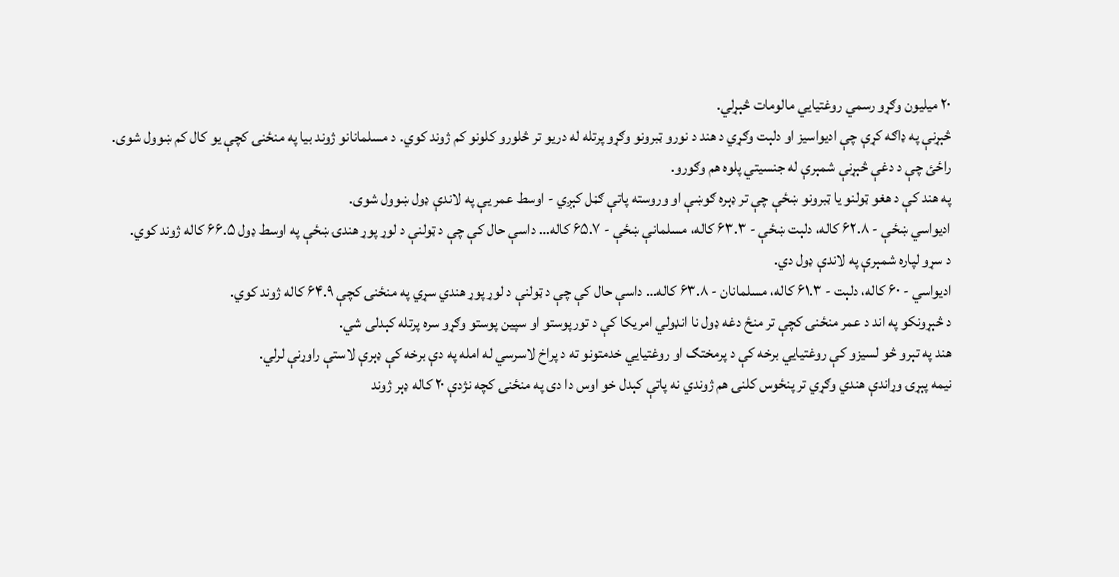۲۰ میلیون وګړو رسمي روغتیايي مالومات څېړلي.
څېړنې په ډاګه کړې چې ادیواسیز او دلېت وګړي د هند د نورو ټبرونو وګړو پرتله له دریو تر څلورو کلونو کم ژوند کوي. د مسلمانانو ژوند بیا په منځنۍ کچې یو کال کم ښوول شوی.
راځئ چې د دغې څېړنې شمېرې له جنسيتي پلوه هم وګورو.
په هند کې د هغو ټولنو یا ټبرونو ښځې چې تر ډېره ګوښې او وروسته پاتې ګڼل کېږي - اوسط عمر یې په لاندې ډول ښوول شوی.
ادیواسي ښځې - ۶۲.۸ کاله، دلېت ښځې - ۶۳.۳ کاله، مسلمانې ښځې - ۶۵.۷ کاله… داسې حال کې چې د ټولنې د لوړ پوړ هندۍ ښځې په اوسط ډول ۶۶.۵ کاله ژوند کوي.
د سړو لپاره شمېرې په لاندې ډول دي.
ادیواسي - ۶۰ کاله، دلېت - ۶۱.۳ کاله، مسلمانان - ۶۳.۸ کاله… داسې حال کې چې د ټولنې د لوړ پوړ هندي سړي په منځنۍ کچې ۶۴.۹ کاله ژوند کوي.
د څېړونکو په اند د عمر منځنۍ کچې تر منځ دغه ډول نا انډولي امریکا کې د تورپوستو او سپین پوستو وګړو سره پرتله کېدلی شي.
هند په تېرو څو لسیزو کې روغتیايي برخه کې د پرمختګ او روغتیايي خدمتونو ته د پراخ لاسرسي له امله په دې برخه کې ډېرې لاستې راوړنې لرلي.
نیمه پېړۍ وړاندې هندي وګړي تر پنځوس کلنۍ هم ژوندي نه پاتې کېدل خو اوس دا دی په منځنۍ کچه نژدې ۲۰ کاله ډېر ژوند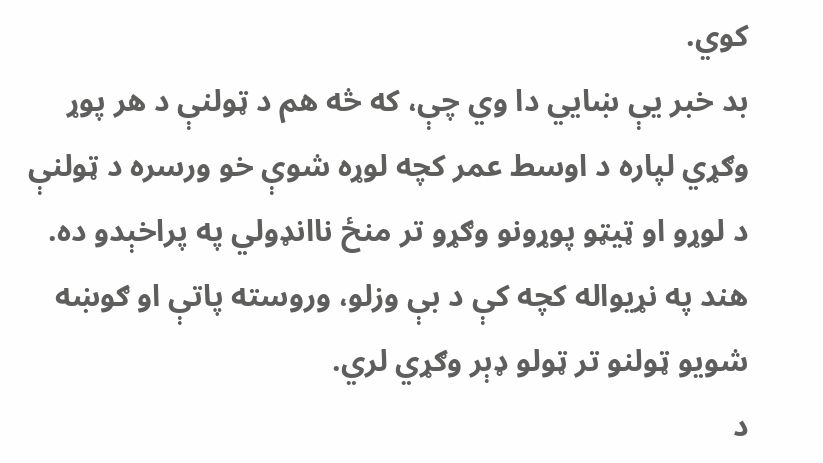کوي.
بد خبر یې ښايي دا وي چې، که څه هم د ټولنې د هر پوړ وګړي لپاره د اوسط عمر کچه لوړه شوې خو ورسره د ټولنې د لوړو او ټیټو پوړونو وګړو تر منځ ناانډولي په پراخېدو ده.
هند په نړیواله کچه کې د بې وزلو، وروسته پاتې او ګوښه شویو ټولنو تر ټولو ډېر وګړي لري.
د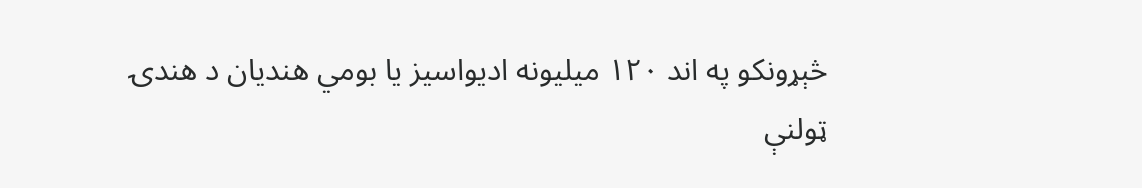څېړونکو په اند ۱۲۰ میلیونه ادیواسیز یا بومي هندیان د هندۍ ټولنې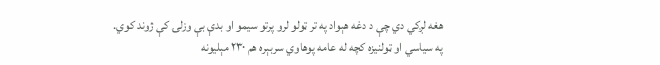هغه لږکي دي چې د دغه هېواد په تر ټولو لرو پرتو سیمو او بدې بې وزلۍ کې ژوند کوي.
په سیاسي او ټولنیزه کچه له عامه پوهاوي سربېره هم ۲۳۰ مېلیونه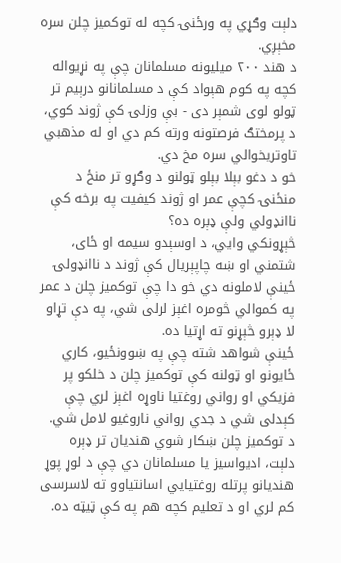دلېت وګړي په ورځنۍ کچه له توکمیز چلن سره مخېږي.
د هند ۲۰۰ میلیونه مسلمانان چې په نړیواله کچه په کوم هېواد کې د مسلمانانو درېیم تر ټولو لوی شمېر دی - بې وزلۍ کې ژوند کوي، د پرمختګ فرصتونه ورته کم دي او له مذهبي تاوتریخوالي سره مخ دي.
خو د دغو بېلا بېلو ټولنو د وګړو تر منځ د منځنۍ کچې عمر او ژوند کیفیت په برخه کې ناانډولي ولې ډېره ده؟
څېړونکي وايي، د اوسېدو سیمه او ځای، شتمني او ښه چاپېریال کې ژوند د ناانډولۍ ځینې لاملونه دي خو دا چې توکمیز چلن د عمر په کموالي څومره اغېز لرلی شي، په دې تړاو لا ډېرو څېړنو ته اړتیا ده.
ځینې شواهد شته چې په ښوونځیو، کاري ځایونو او ټولنه کې توکمیز چلن د خلکو پر فزیکي او رواني روغتیا ناوړه اغېز لري چې کېدلی شي د جدي رواني ناروغیو لامل شي.
د توکمیز چلن ښکار شوي هندیان تر ډېره دلېت، ادیواسیز یا مسلمانان دي چې د لوړ پوړ هندیانو پرتله روغتیايي اسانتیاوو ته لاسرسی کم لري او د تعلیم کچه هم په کې ټیټه ده.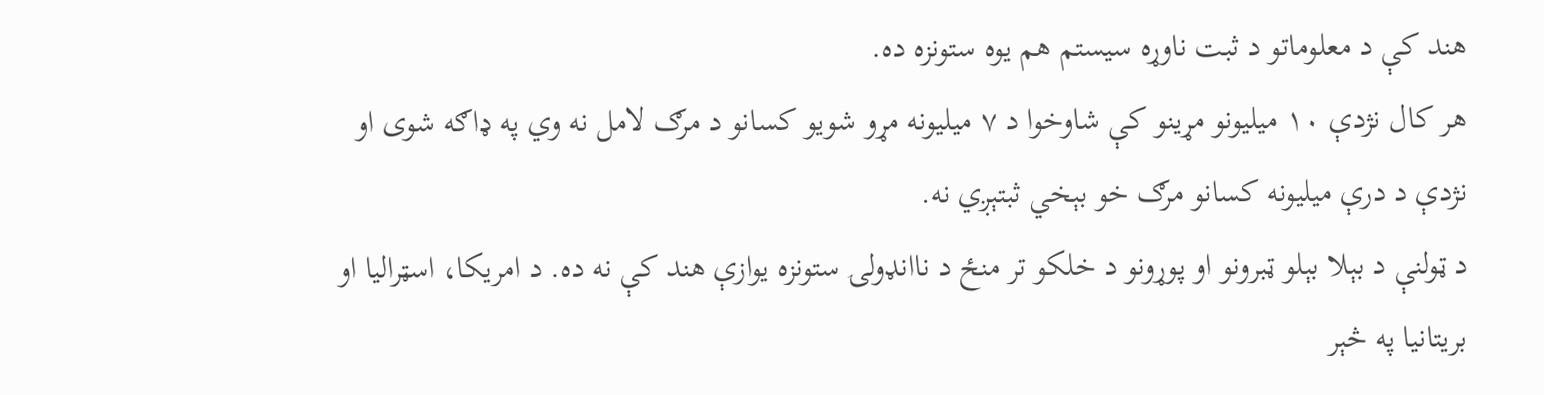هند کې د معلوماتو د ثبت ناوړه سیستم هم یوه ستونزه ده.
هر کال نژدې ۱۰ میلیونو مړینو کې شاوخوا د ۷ میلیونه مړو شویو کسانو د مرګ لامل نه وي په ډاګه شوی او نژدې د درې میلیونه کسانو مرګ خو بېخي ثبتېږي نه.
د ټولنې د بېلا بېلو ټبرونو او پوړونو د خلکو تر منځ د ناانډولۍ ستونزه یوازې هند کې نه ده. د امریکا، اسټرالیا او بریتانیا په څېر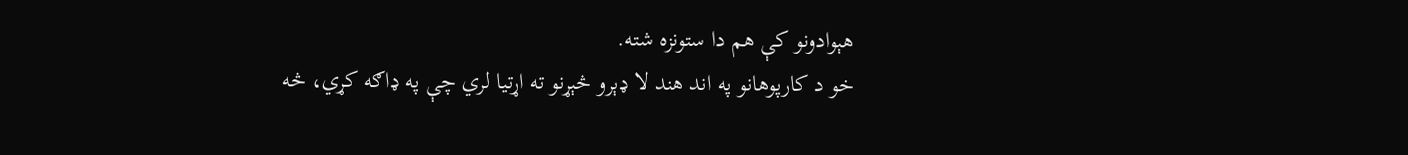هېوادونو کې هم دا ستونزه شته.
خو د کارپوهانو په اند هند لا ډېرو څېړنو ته اړتیا لري چې په ډاګه کړي، څه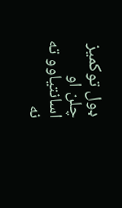ډول توکمیز چلن او اسانتیاوو ته نه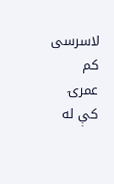لاسرسی کم عمرۍ کې له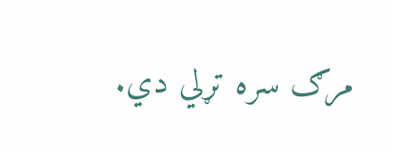مرګ سره تړلي دي.